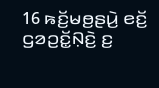16 ꤒꤢꤩ꤬ꤗꤥ꤬ꤔꤣꤧ꤬ ꤕꤢꤩ꤬ ꤞꤤꤑꤢꤩ꤭ꤡ꤫ꤢꤧ꤬ ꤢ꤬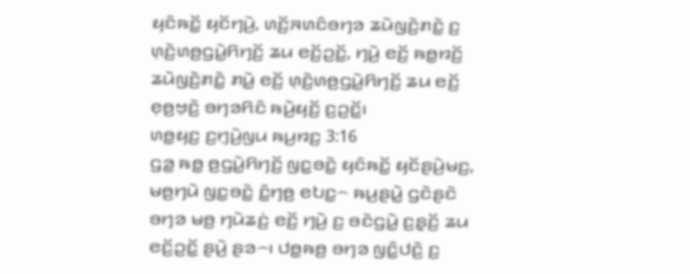ꤟꤢꤨꤒꤢꤩ꤭ ꤟꤢꤩꤚꤣꤧ꤬, ꤛꤢꤩ꤬ꤏꤛꤢꤨꤋꤚꤤ ꤘꤣꤧꤜꤢꤧ꤬ꤊꤢꤧ꤭ ꤢ꤬ ꤛ꤫ꤢꤧ꤬ꤛꤥ꤬ꤞꤣꤧ꤭ꤖꤚꤢꤩ꤬ ꤘꤣ ꤕꤢꤩ꤬ꤑꤢꤩ꤭, ꤚꤣꤧ꤬ ꤕꤢꤩ꤬ ꤒꤥ꤭ꤙꤢꤩ꤬ ꤘꤣꤧꤜꤢꤧ꤬ꤊꤢꤧ꤭ ꤊꤣꤧ꤭ ꤕꤢꤩ꤬ ꤛ꤫ꤢꤧ꤬ꤛꤥ꤬ꤞꤣꤧ꤭ꤖꤚꤢꤩ꤬ ꤘꤣ ꤕꤢꤩ꤬ ꤕ꤫ꤥ꤬ꤠ꤫ꤢꤧ꤬ ꤋꤚꤤꤖꤢꤨ ꤒꤣꤧ꤬ꤟꤢꤩ꤬ ꤢ꤬ꤑꤢꤩ꤭꤯
ꤛꤥ꤭ꤟꤢ꤬ ꤢ꤬ꤚ꤫ꤣꤧ꤬ꤜꤣ ꤒꤣ꤬ꤙꤢ꤬ 3:16
ꤞꤤ꤭ ꤒꤥ꤭ ꤥ꤬ꤞꤣꤧ꤭ꤖꤚꤢꤩ꤬ ꤜꤢ꤭ꤋꤢꤧ꤭ ꤟꤢꤨꤒꤢꤩ꤭ ꤟꤢꤩꤔꤣꤧ꤬ꤗꤢ꤬, ꤗꤥ꤬ꤚꤣꤧ ꤜꤢ꤭ꤋꤢꤧ꤭ ꤢꤨ꤭ꤚꤥ꤬ ꤕꤝꤢ꤭꤮ ꤒꤣ꤬ꤔꤣꤧ꤭ ꤞꤢꤧꤔꤢꤧ ꤋꤚꤤ ꤗꤥ꤬ ꤚꤣꤧꤘꤢꤦ꤬ ꤕꤢꤩ꤬ ꤚꤣꤧ꤬ ꤢ꤬ ꤋꤢꤧꤞꤣꤧ꤭ ꤢ꤬ꤔ꤫ꤢꤩ꤬ ꤘꤣ ꤕꤢꤩ꤬ꤑꤢꤩ꤭ ꤔꤣꤧ꤬ ꤔꤤ꤮꤯ ꤓꤥ꤭ꤒꤥ꤬ ꤋꤚꤤ ꤜꤢꤨ꤭ꤓꤢꤧ꤬ ꤢ꤬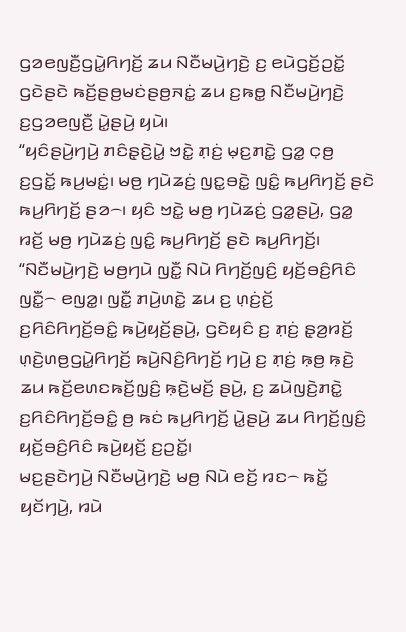ꤞꤤꤕꤜꤢꤪ꤬ꤞꤣꤧ꤭ꤖꤚꤢꤩ꤬ ꤘꤣ ꤡꤢꤪꤗꤣꤧ꤬ꤚꤢꤧ꤬ ꤢ꤬ ꤕꤣꤧꤞꤢꤩ꤬ꤑꤢꤩ꤭ ꤞꤢꤧꤔꤢꤧ ꤒꤢꤩ꤬ꤔꤥ꤬ꤗꤢꤦꤔꤥ꤬ꤏꤢꤦ꤭ ꤘꤣ ꤢ꤬ꤒꤥ꤭ ꤡꤢꤪꤗꤣꤧ꤬ꤚꤢꤧ꤬ ꤢ꤬ꤞꤤꤕꤜꤢꤪ꤬ ꤣꤧ꤭ꤔꤣꤧ꤬ ꤟꤣꤧ꤯
“ꤟꤢꤨꤔꤣꤧ꤬ꤚꤣꤧ꤬ ꤊꤢꤨꤔ꤫ꤢꤧ꤬ꤣꤧ꤭ ꤠꤢꤧ꤭ ꤊ꤫ꤢꤦ꤬ ꤗ꤫ꤢ꤬ꤊꤢꤧ꤭ ꤞꤤ꤭ ꤍ꤫ꤥ꤬ ꤢ꤬ꤞꤢꤩ꤭ ꤒꤣ꤬ꤗꤢꤦ꤭꤯ ꤗꤥ꤬ ꤚꤣꤧꤘꤢꤦ꤬ ꤜꤢ꤭ꤋꤢꤧ꤭ ꤜꤢꤨ꤭ ꤒꤣ꤬ꤖꤚꤢꤩ꤬ ꤔꤢꤧ ꤒꤣ꤬ꤖꤚꤢꤩ꤬ ꤔꤤ꤮꤯ ꤟꤢꤨ ꤠꤢꤧ꤭ ꤗꤥ꤬ ꤚꤣꤧꤘꤢꤦ꤬ ꤞꤤ꤭ꤔꤣꤧ꤬, ꤞꤤ꤭ ꤙꤢꤩ꤬ ꤗꤥ꤬ ꤚꤣꤧꤘꤢꤦ꤬ ꤜꤢꤨ꤭ ꤒꤣ꤬ꤖꤚꤢꤩ꤬ ꤔꤢꤧ ꤒꤣ꤬ꤖꤚꤢꤩ꤬꤯
“ꤡꤢꤪꤗꤣꤧ꤬ꤚꤢꤧ꤬ ꤗꤥ꤬ꤚꤣꤧ ꤜꤢꤪ꤭ ꤡꤣꤧ ꤖꤚꤢꤩ꤬ꤜꤢꤨ꤬ ꤟꤢꤩ꤬ꤋꤢꤨ꤬ꤖꤢꤨ ꤜꤢꤪ꤭꤮ ꤕꤜꤤ꤭꤯ ꤜꤢꤪ꤭ ꤊꤣꤧ꤬ꤛꤢꤧ꤭ ꤘꤣ ꤢ꤬ ꤛ꤫ꤢꤦ꤬ꤢꤩ꤬ ꤢ꤬ꤖꤢꤨꤖꤚꤢꤩ꤬ꤋꤢꤨ꤭ ꤒꤣꤧ꤬ꤟꤢꤩ꤬ꤔꤣꤧ꤬, ꤞꤢꤧꤟꤢꤨ ꤢ꤬ ꤊ꤫ꤢꤦ꤬ ꤔ꤫ꤤ꤬ꤙꤢꤩ꤬ ꤛ꤫ꤢꤧ꤬ꤛꤥ꤬ꤞꤣꤧ꤭ꤖꤚꤢꤩ꤬ ꤒꤣꤧ꤬ꤡꤢꤨ꤬ꤖꤚꤢꤩ꤬ ꤚꤣꤧ꤬ ꤢ꤬ ꤊ꤫ꤢꤦ꤬ ꤒ꤫ꤥ꤬ ꤒ꤫ꤢꤧ꤬ ꤘꤣ ꤒꤢꤩ꤬ꤕꤛꤢꤒꤢꤩ꤬ꤜ꤫ꤢꤨ꤬ ꤒ꤫ꤢꤧ꤬ꤗꤢꤩ꤬ ꤔꤣꤧ꤬, ꤢ꤬ ꤘꤣꤧꤜꤢꤧ꤬ꤊꤢꤧ꤭ ꤢ꤬ꤖꤢꤨꤖꤚꤢꤩ꤬ꤋꤢꤨ꤭ ꤥ꤬ ꤒꤢꤦ ꤒꤣ꤬ꤖꤚꤢꤩ꤬ ꤣꤧ꤭ꤔꤣꤧ꤬ ꤘꤣ ꤖꤚꤢꤩ꤬ꤜꤢꤨ꤬ ꤟꤢꤩ꤬ꤋꤢꤨ꤬ꤖꤢꤨ ꤒꤣꤧ꤬ꤟꤢꤩ꤬ ꤢ꤬ꤑꤢꤩ꤭꤯
ꤗꤢ꤬ꤔꤢꤧꤚꤣꤧ꤬ ꤡꤢꤪꤗꤣꤧ꤬ꤚꤢꤧ꤬ ꤗꤥ꤬ ꤡꤣꤧ ꤕꤢꤩ꤬ ꤙꤢ꤮ ꤒꤢꤩ꤭ ꤟꤢꤩꤚꤣꤧ꤬, ꤙꤣꤧ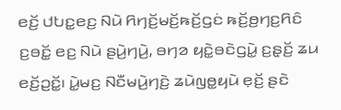ꤕꤢꤩ꤬ ꤓꤝꤢ꤭ꤕꤢ꤬ ꤡꤣꤧ ꤖꤚꤢꤩ꤬ꤗꤢꤩ꤬ꤒꤢꤩ꤬ꤞꤢꤦ ꤒꤢꤩ꤬ꤥ꤬ꤚꤢ꤬ꤖꤢꤨ ꤢ꤬ꤋꤢꤩ꤭ ꤕꤢ꤬ ꤡꤣꤧ ꤔꤣꤧ꤬ꤚꤣꤧ꤬, ꤋꤚꤤ ꤟꤢꤧ꤭ꤋꤢꤧꤞꤣꤧ꤭ ꤢ꤬ꤔ꤫ꤢꤩ꤬ ꤘꤣ ꤕꤢꤩ꤬ꤑꤢꤩ꤭꤯ ꤣꤧ꤭ꤗꤢ꤬ ꤡꤢꤪꤗꤣꤧ꤬ꤚꤢꤧ꤬ ꤘꤣꤧꤜꤥ꤭ꤟꤣꤧ ꤕ꤫ꤢꤩ꤬ ꤔꤢꤧ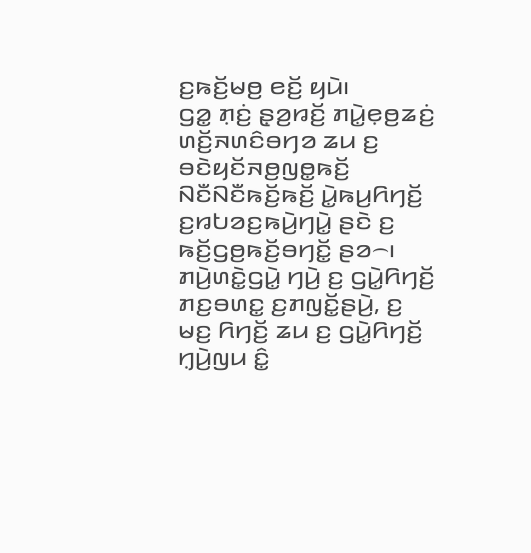ꤢ꤬ꤒꤢꤩ꤬ꤗꤥ꤬ ꤕꤢꤩ꤬ ꤟꤣꤧ꤯
ꤞꤤ꤭ ꤊ꤫ꤢꤦ꤬ ꤔ꤫ꤤ꤬ꤙꤢꤩ꤬ ꤊꤣꤧ꤭ꤕ꤫ꤥ꤬ꤘꤢꤦ꤬ ꤛꤢꤩ꤬ꤏꤛꤢꤨꤋꤚꤤ ꤘꤣ ꤢ꤬ ꤋꤢꤧꤟꤢꤩꤏꤥ꤬ꤜꤥ꤭ꤒꤢꤩ꤬ ꤡꤢꤪꤡꤢꤪꤒꤢꤩ꤬ꤒꤢꤩ꤬ ꤣꤧ꤭ꤒꤣ꤬ꤖꤚꤢꤩ꤬ ꤢ꤬ꤙꤝꤤꤢ꤬ꤒꤣꤧ꤬ꤚꤣꤧ꤭ ꤔꤢꤧ ꤢ꤬ ꤒꤢꤩ꤬ꤞꤥ꤬ꤒꤢꤩ꤬ꤋꤚꤢꤩ꤭ ꤔꤤ꤮꤯ ꤊꤣꤧ꤬ꤛꤢꤧ꤭ꤞꤣꤧ꤭ ꤚꤣꤧ꤬ ꤢ꤬ ꤞꤣꤧ꤭ꤖꤚꤢꤩ꤬ ꤊꤢ꤬ꤋꤛꤢ꤭ ꤢ꤬ꤊꤜꤢꤩ꤭ꤔꤣꤧ꤬, ꤢ꤬ ꤗꤢ꤬ ꤖꤚꤢꤩ꤬ ꤘꤣ ꤢ꤬ ꤞꤣꤧ꤭ꤖꤚꤢꤩ꤬ ꤚ꤫ꤣꤧ꤬ꤜꤣ ꤢꤨ꤭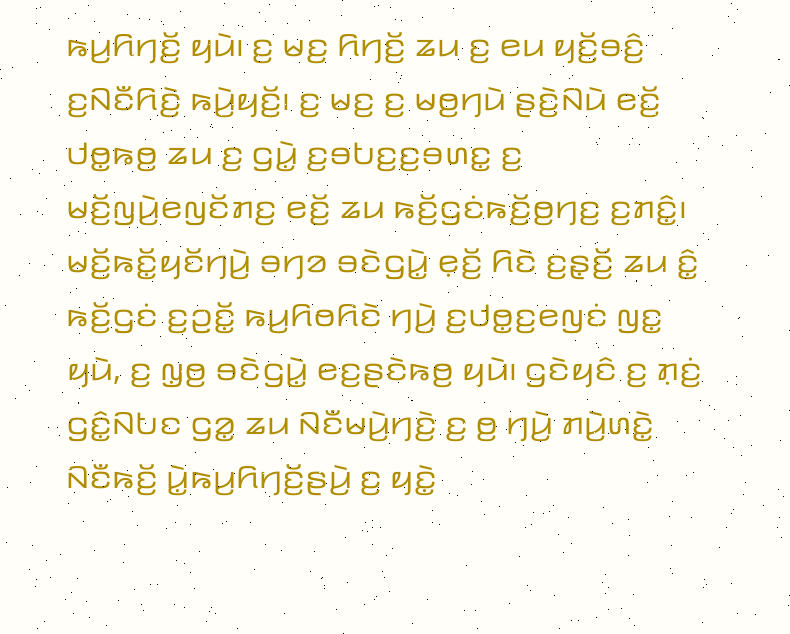ꤒꤣ꤬ꤖꤚꤢꤩ꤬ ꤟꤣꤧ꤯ ꤢ꤬ ꤗꤢ꤬ ꤖꤚꤢꤩ꤬ ꤘꤣ ꤢ꤬ ꤕꤣ ꤟꤢꤩ꤬ꤋꤢꤨ꤬ ꤢ꤬ꤡꤢꤪꤖꤢꤧ꤬ ꤒꤣꤧ꤬ꤟꤢꤩ꤬꤯ ꤢ꤬ ꤗꤢ꤬ ꤢ꤬ ꤗꤥ꤬ꤚꤣꤧ ꤔꤢꤧ꤬ꤡꤣꤧ ꤕꤢꤩ꤬ ꤓꤥ꤭ꤒꤥ꤬ ꤘꤣ ꤢ꤬ ꤞꤣꤧ꤭ ꤢ꤬ꤋꤝꤢ꤬ꤢ꤬ꤋꤛꤢ꤭ ꤢ꤬ ꤗꤢꤩ꤬ꤜꤣꤧ꤬ꤕꤜꤢꤩꤊꤢ꤬ ꤕꤢꤩ꤬ ꤘꤣ ꤒꤢꤩ꤬ꤞꤢꤦꤒꤢꤩ꤬ꤥ꤬ꤚꤢ꤬ ꤢ꤬ꤊꤢꤨ꤭꤯
ꤗꤢꤩ꤬ꤒꤢꤩ꤭ꤟꤢꤩꤚꤣꤧ꤬ ꤋꤚꤤ ꤋꤢꤧꤞꤣꤧ꤭ ꤕ꤫ꤢꤩ꤬ ꤖꤢꤧ ꤢ꤬ꤔ꤫ꤢꤩ꤬ ꤘꤣ ꤢꤨ꤭ ꤒꤢꤩ꤬ꤞꤢꤦ ꤢ꤬ꤑꤢꤩ꤭ ꤒꤣ꤬ꤖꤥꤖꤢꤧ ꤚꤣꤧ꤬ ꤢ꤬ꤓꤥ꤭ꤢ꤬ꤕꤜꤢꤦ ꤜꤢ꤭ ꤟꤣꤧ, ꤢ꤬ ꤜ꤫ꤥ꤬ ꤋꤢꤧꤞꤣꤧ꤭ ꤕꤢ꤬ꤔꤢꤧꤒꤥ꤬ ꤟꤣꤧ꤯ ꤞꤢꤧꤟꤢꤨ ꤢ꤬ ꤊ꤫ꤢꤦ꤬ ꤞꤢꤨ꤭ꤡꤝꤢ ꤞꤤ꤭ ꤘꤣ ꤡꤢꤪꤗꤣꤧ꤬ꤚꤢꤧ꤬ ꤢ꤬ ꤥ꤬ ꤚꤣꤧ꤬ ꤊꤣꤧ꤬ꤛꤢꤧ꤭ ꤡꤢꤪꤒꤢꤩ꤬ ꤣꤧ꤭ꤒꤣ꤬ꤖꤚꤢꤩ꤬ꤔꤣꤧ꤬ ꤢ꤬ ꤟꤢꤧ꤭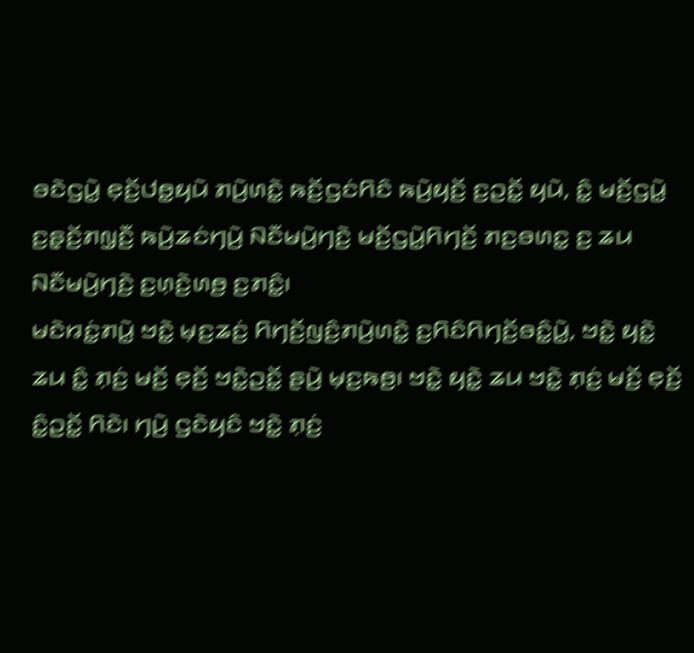ꤋꤢꤧꤞꤣꤧ꤭ ꤕ꤫ꤢꤩ꤬ꤓꤥ꤭ꤟꤣꤧ ꤊꤣꤧ꤬ꤛꤢꤧ꤭ ꤒꤢꤩ꤬ꤞꤢꤦꤖꤢꤨ ꤒꤣꤧ꤬ꤟꤢꤩ꤬ ꤢ꤬ꤑꤢꤩ꤭ ꤟꤣꤧ, ꤢꤨ꤭ ꤗꤢꤩ꤬ꤞꤣꤧ꤭ ꤢ꤬ꤔ꤫ꤢꤩ꤬ꤊꤜ꤫ꤢꤪ꤬ ꤒꤣꤧ꤬ꤘꤢꤦꤚꤣꤧ꤬ ꤡꤢꤪꤗꤣꤧ꤬ꤚꤢꤧ꤬ ꤗꤢꤩ꤬ꤞꤣꤧ꤭ꤖꤚꤢꤩ꤬ ꤊꤢ꤬ꤋꤛꤢ꤭ ꤢ꤬ ꤘꤣ ꤡꤢꤪꤗꤣꤧ꤬ꤚꤢꤧ꤬ ꤢ꤬ꤛ꤫ꤢꤧ꤬ꤛꤥ꤬ ꤢ꤬ꤊꤢꤨ꤭꤯
ꤗꤢꤧꤙꤢꤦ꤭ꤊꤣꤧ꤭ ꤠꤢꤧ꤭ ꤗ꤫ꤢ꤬ꤘꤢꤦ꤬ ꤖꤚꤢꤩ꤬ꤜꤢꤨ꤬ꤊꤣꤧ꤬ꤛꤢꤧ꤭ ꤢ꤬ꤖꤢꤨꤖꤚꤢꤩ꤬ꤋꤢꤨ꤭ꤣꤧ꤭, ꤠꤢꤧ꤭ ꤟꤢꤧ꤭ ꤘꤣ ꤢꤨ꤭ ꤊ꤫ꤢꤦ꤬ ꤗꤢꤩ꤬ ꤕ꤫ꤢꤩ꤬ ꤠꤢꤧ꤭ꤑꤢꤩ꤭ ꤔꤣꤧ꤬ ꤗ꤫ꤢ꤬ꤒꤥ꤬꤯ ꤠꤢꤧ꤭ ꤟꤢꤧ꤭ ꤘꤣ ꤠꤢꤧ꤭ ꤊ꤫ꤢꤦ꤬ ꤗꤢꤩ꤬ ꤕ꤫ꤢꤩ꤬ ꤢꤨ꤭ꤑꤢꤩ꤭ ꤖꤢꤧ꤯ ꤚꤣꤧ꤬ ꤞꤢꤧꤟꤢꤨ ꤠꤢꤧ꤭ ꤊ꤫ꤢꤦ꤬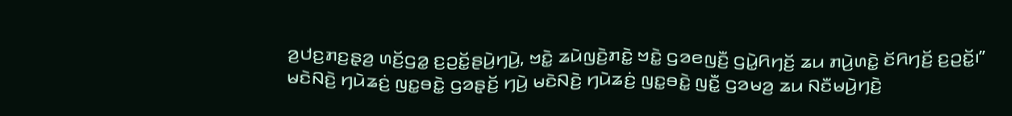ꤤ꤬ꤓꤢ꤬ꤊꤢ꤬ꤔ꤫ꤤ꤬ ꤛꤢꤩ꤬ꤞꤤ꤭ ꤢ꤬ꤑꤢꤩ꤭ꤔꤣꤧ꤬ꤚꤣꤧ꤬, ꤠꤢꤧ꤭ ꤘꤣꤧꤜꤢꤧ꤬ꤊꤢꤧ꤭ ꤠꤢꤧ꤭ ꤞꤤꤕꤜꤢꤪ꤬ ꤞꤣꤧ꤭ꤖꤚꤢꤩ꤬ ꤘꤣ ꤊꤣꤧ꤬ꤛꤢꤧ꤭ ꤢꤩꤖꤚꤢꤩ꤬ ꤢ꤬ꤑꤢꤩ꤭꤯”
ꤗꤢꤧꤡꤢꤧ꤬ ꤚꤣꤧꤘꤢꤦ꤬ ꤜꤢ꤭ꤋꤢꤧ꤭ ꤞꤤꤔ꤫ꤢꤩ꤬ ꤚꤣꤧ꤬ ꤗꤢꤧꤡꤢꤧ꤬ ꤚꤣꤧꤘꤢꤦ꤬ ꤜꤢ꤭ꤋꤢꤧ꤭ ꤜꤢꤪ꤭ ꤞꤤꤗꤤ꤬ ꤘꤣ ꤡꤢꤪꤗꤣꤧ꤬ꤚꤢꤧ꤬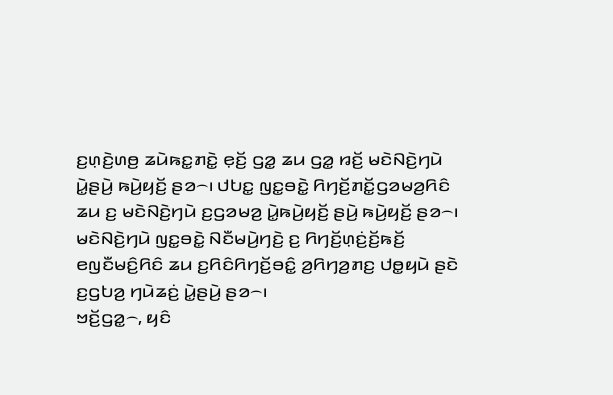ꤢ꤬ꤛ꤫ꤢꤧ꤬ꤛꤥ꤬ ꤘꤣꤧꤒꤢ꤭ꤊꤢꤧ꤭ ꤕ꤫ꤢꤩ꤬ ꤞꤤ꤭ ꤘꤣ ꤞꤤ꤭ ꤙꤢꤩ꤬ ꤗꤢꤧꤡꤢꤧ꤬ꤚꤣꤧ ꤣꤧ꤭ꤔꤣꤧ꤬ ꤒꤣꤧ꤬ꤟꤢꤩ꤬ ꤔꤤ꤮꤯ ꤓꤝꤢ꤭ ꤜꤢ꤭ꤋꤢꤧ꤭ ꤖꤚꤢꤩ꤬ꤊꤢꤩ꤭ꤞꤤꤗꤤ꤬ꤖꤢꤨ ꤘꤣ ꤢ꤬ ꤗꤢꤧꤡꤢꤧ꤬ꤚꤣꤧ ꤢ꤬ꤞꤤꤗꤤ꤬ ꤣꤧ꤭ꤒꤣꤧ꤬ꤟꤢꤩ꤬ ꤔꤣꤧ꤬ ꤒꤣꤧ꤬ꤟꤢꤩ꤬ ꤔꤤ꤮꤯ ꤗꤢꤧꤡꤢꤧ꤬ꤚꤣꤧ ꤜꤢ꤭ꤋꤢꤧ꤭ ꤡꤢꤪꤗꤣꤧ꤬ꤚꤢꤧ꤬ ꤢ꤬ ꤖꤚꤢꤩ꤬ꤛ꤫ꤢꤦ꤬ꤢꤩ꤬ꤒꤢꤩ꤬ ꤕꤜꤢꤪꤗꤢꤨ꤬ꤖꤢꤨ ꤘꤣ ꤢ꤬ꤖꤢꤨꤖꤚꤢꤩ꤬ꤋꤢꤨ꤭ ꤤ꤬ꤖꤚꤤ꤬ꤊꤢ꤬ ꤓꤥ꤭ꤟꤣꤧ ꤔꤢꤧ ꤢ꤬ꤞꤝꤤ꤬ ꤚꤣꤧꤘꤢꤦ꤬ ꤣꤧ꤭ꤔꤣꤧ꤬ ꤔꤤ꤮꤯
ꤠꤢꤩ꤬ꤞꤤ꤭꤮, ꤟꤢꤨ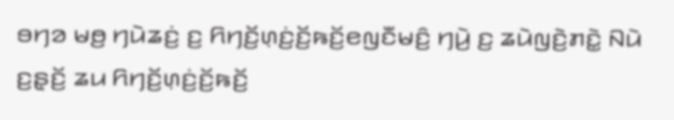ꤋꤚꤤ ꤗꤥ꤬ ꤚꤣꤧꤘꤢꤦ꤬ ꤢ꤬ ꤖꤚꤢꤩ꤬ꤛ꤫ꤢꤦ꤬ꤢꤩ꤬ꤒꤢꤩ꤬ꤕꤜꤢꤪꤗꤢꤨ꤬ ꤚꤣꤧ꤬ ꤢ꤬ ꤘꤣꤧꤜꤢꤧ꤬ꤊꤢꤧ꤭ ꤡꤣꤧ ꤢ꤬ꤔ꤫ꤢꤩ꤬ ꤘꤣ ꤖꤚꤢꤩ꤬ꤛ꤫ꤢꤦ꤬ꤢꤩ꤬ꤒꤢꤩ꤬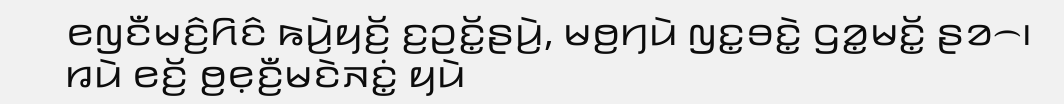ꤕꤜꤢꤪꤗꤢꤨ꤬ꤖꤢꤨ ꤒꤣꤧ꤬ꤟꤢꤩ꤬ ꤢ꤬ꤑꤢꤩ꤭ꤔꤣꤧ꤬, ꤗꤥ꤬ꤚꤣꤧ ꤜꤢ꤭ꤋꤢꤧ꤭ ꤞꤤ꤭ꤗꤢꤩ꤭ ꤔꤤ꤮꤯
ꤙꤣꤧ ꤕꤢꤩ꤬ ꤥ꤬ꤕ꤫ꤢꤪ꤬ꤗꤢꤧꤏꤢꤦ꤭ ꤟꤣꤧ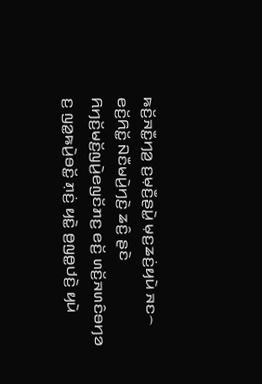ꤒꤢꤩ꤬ꤏꤢꤪ꤭ꤚꤤ꤬ ꤢ꤬ꤗ꤫ꤢꤪ꤬ꤔꤣꤧ꤭ ꤗ꤫ꤢ꤬ꤘꤢꤦ꤬ꤟꤣꤧ ꤏꤢ꤮ ꤕꤢꤩ꤬ꤖꤢꤩ꤭ ꤡꤢꤪꤗꤣꤧ꤬ꤚꤢꤧ꤬ ꤘꤢꤨ꤬ ꤔꤢꤧ ꤖꤚꤢꤩ꤬ꤗꤢꤩ꤬ꤜꤣꤧ꤬ꤕꤜꤢꤩꤊꤢ꤬ ꤕꤢꤩ꤬ ꤛꤢꤩ꤬ꤏꤛꤢꤨꤋꤚꤤ ꤢ꤬ ꤜꤤ꤭ꤒꤣꤧ꤬ꤋꤢꤩ꤭ ꤊ꤫ꤢꤦ꤬ ꤟꤢꤧ꤭ ꤥ꤬ꤜꤥ꤭ꤓꤢꤧ꤬ ꤟꤣꤧ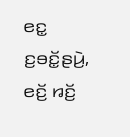ꤕꤢ꤭ ꤢ꤬ꤋꤢꤩ꤭ꤔꤣꤧ꤬, ꤕꤢꤩ꤬ ꤙꤢꤩ꤬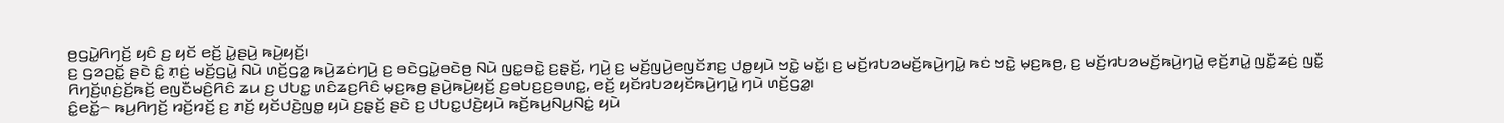ꤥ꤬ꤞꤣꤧ꤭ꤖꤚꤢꤩ꤬ ꤟꤢꤨ ꤢ꤬ ꤟꤢꤩ ꤕꤢꤩ꤬ ꤣꤧ꤭ꤔꤣꤧ꤬ ꤒꤣꤧ꤬ꤟꤢꤩ꤬꤯
ꤢ꤬ ꤞꤤꤑꤢꤩ꤭ ꤔꤢꤧ ꤢꤨ꤭ ꤊ꤫ꤢꤦ꤬ ꤗꤢꤩ꤬ꤞꤣꤧ꤭ ꤡꤣꤧ ꤛꤢꤩ꤬ꤞꤤ꤭ ꤒꤣꤧ꤬ꤘꤢꤦꤚꤣꤧ꤬ ꤢ꤬ ꤋꤢꤧꤞꤣꤧ꤭ꤋꤢꤧꤥ꤬ ꤡꤣꤧ ꤜꤢ꤭ꤋꤢꤧ꤭ ꤢ꤬ꤔ꤫ꤢꤩ꤬, ꤚꤣꤧ꤬ ꤢ꤬ ꤗꤢꤩ꤬ꤜꤣꤧ꤬ꤕꤜꤢꤩꤊꤢ꤬ ꤓꤥ꤭ꤟꤣꤧ ꤠꤢꤧ꤭ ꤗꤢꤩ꤭꤯ ꤢ꤬ ꤗꤢꤩ꤬ꤙꤝꤤꤗꤢꤩ꤬ꤒꤣꤧ꤬ꤚꤣꤧ꤭ ꤒꤢꤦ ꤠꤢꤧ꤭ ꤗ꤫ꤢ꤬ꤒꤥ꤬, ꤢ꤬ ꤗꤢꤩ꤬ꤙꤝꤤꤗꤢꤩ꤬ꤒꤣꤧ꤬ꤚꤣꤧ꤭ ꤕ꤫ꤢꤩ꤬ꤊꤣꤧ꤭ ꤜꤢꤪ꤭ꤘꤢꤦ꤬ ꤜꤢꤪ꤭ ꤖꤚꤢꤩ꤬ꤛ꤫ꤢꤦ꤬ꤢꤩ꤬ꤒꤢꤩ꤬ ꤕꤜꤢꤪꤗꤢꤨ꤬ꤖꤢꤨ ꤘꤣ ꤢ꤬ ꤓꤝꤢ꤭ ꤛꤢꤨꤘꤢ꤬ꤖꤢꤨ ꤗ꤫ꤢ꤬ꤒꤥ꤬ ꤔꤣꤧ꤬ꤒꤣꤧ꤬ꤟꤢꤩ꤬ ꤢ꤬ꤋꤝꤢ꤬ꤢ꤬ꤋꤛꤢ꤭, ꤕꤢꤩ꤬ ꤟꤢꤩꤙꤝꤤꤟꤢꤩꤒꤣꤧ꤬ꤚꤣꤧ꤭ ꤚꤣꤧ ꤛꤢꤩ꤬ꤞꤤ꤭꤯
ꤢꤨ꤭ꤕꤢꤩ꤭꤮ ꤒꤣ꤬ꤖꤚꤢꤩ꤬ ꤙꤢꤩ꤬ꤙꤢꤩ꤬ ꤢ꤬ ꤊꤢꤩ꤬ ꤟꤢꤩꤓꤢꤧ꤬ꤜꤥ꤭ ꤟꤣꤧ ꤢ꤬ꤔ꤫ꤢꤩ꤬ ꤔꤢꤧ ꤢ꤬ ꤓꤝꤢ꤭ꤓꤢꤧ꤬ꤟꤣꤧ ꤒꤢꤩ꤬ꤒꤣ꤬ꤡꤣ꤬ꤡꤢꤦ꤭ ꤟꤣꤧ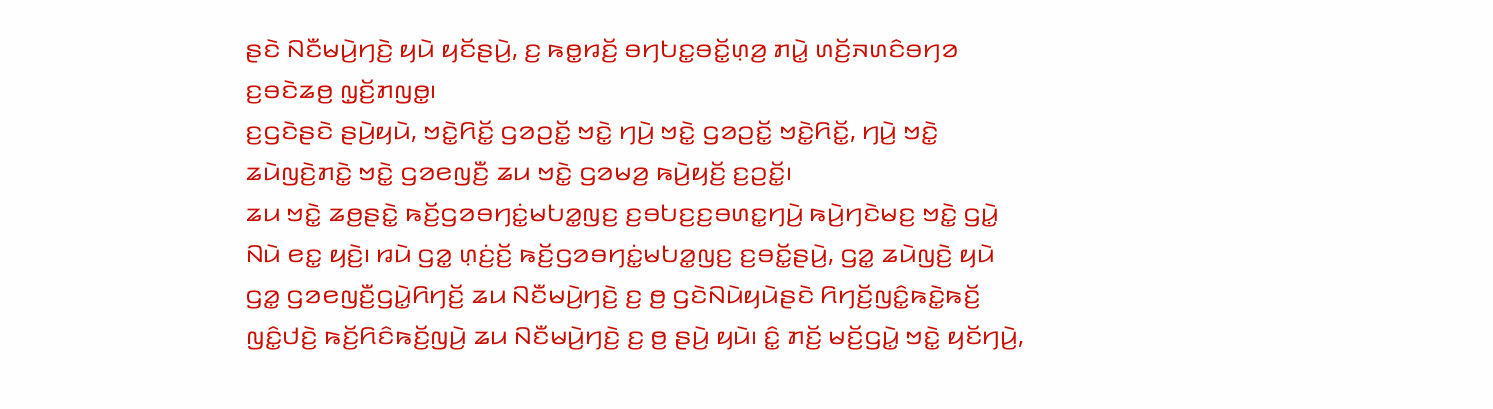ꤔꤢꤧ ꤡꤢꤪꤗꤣꤧ꤬ꤚꤢꤧ꤬ ꤟꤣꤧ ꤟꤢꤩꤔꤣꤧ꤬, ꤢ꤬ ꤒꤥ꤭ꤙꤢꤩ꤬ ꤋꤚꤝꤢ꤭ꤋꤢꤩ꤭ꤛ꤫ꤤ꤬ ꤊꤣꤧ꤭ ꤛꤢꤩ꤬ꤏꤛꤢꤨꤋꤚꤤ ꤢ꤬ꤋꤢꤧꤘꤥ꤬ ꤜ꤫ꤢꤩ꤬ꤊꤜꤥ꤭꤯
ꤢ꤬ꤞꤢꤧꤔꤢꤧ ꤔꤣꤧ꤬ꤟꤣꤧ, ꤠꤢꤧ꤭ꤖꤢꤩ꤭ ꤞꤤꤑꤢꤩ꤭ ꤠꤢꤧ꤭ ꤚꤣꤧ꤬ ꤠꤢꤧ꤭ ꤞꤤꤑꤢꤩ꤭ ꤠꤢꤧ꤭ꤖꤢꤩ꤭, ꤚꤣꤧ꤬ ꤠꤢꤧ꤭ ꤘꤣꤧꤜꤢꤧ꤬ꤊꤢꤧ꤭ ꤠꤢꤧ꤭ ꤞꤤꤕꤜꤢꤪ꤬ ꤘꤣ ꤠꤢꤧ꤭ ꤞꤤꤗꤤ꤬ ꤒꤣꤧ꤬ꤟꤢꤩ꤬ ꤢ꤬ꤑꤢꤩ꤭꤯
ꤘꤣ ꤠꤢꤧ꤭ ꤘꤥ꤬ꤔꤢꤧ꤭ ꤒꤢꤩ꤬ꤞꤤꤋꤚꤢꤦ꤭ꤗꤝꤤ꤭ꤜꤢ꤬ ꤢ꤬ꤋꤝꤢ꤬ꤢ꤬ꤋꤛꤢ꤭ꤚꤣꤧ꤬ ꤒꤣꤧ꤬ꤚꤢꤧꤗꤢ꤬ ꤠꤢꤧ꤭ ꤞꤣꤧ꤭ ꤡꤣꤧ ꤕꤢ꤭ ꤟꤢꤧ꤬꤯ ꤙꤣꤧ ꤞꤤ꤭ ꤛ꤫ꤢꤦ꤬ꤢꤩ꤬ ꤒꤢꤩ꤬ꤞꤤꤋꤚꤢꤦ꤭ꤗꤝꤤ꤭ꤜꤢ꤬ ꤢ꤬ꤋꤢꤩ꤭ꤔꤣꤧ꤬, ꤞꤤ꤭ ꤘꤣꤧꤜꤢꤧ꤬ ꤟꤣꤧ ꤞꤤ꤭ ꤞꤤꤕꤜꤢꤪ꤬ꤞꤣꤧ꤭ꤖꤚꤢꤩ꤬ ꤘꤣ ꤡꤢꤪꤗꤣꤧ꤬ꤚꤢꤧ꤬ ꤢ꤬ ꤥ꤬ ꤞꤢꤧꤡꤣꤧꤟꤣꤧꤔꤢꤧ ꤖꤚꤢꤩ꤬ꤜꤢꤨ꤭ꤒꤢꤧ꤭ꤒꤢꤩ꤬ ꤜꤢꤨ꤭ꤓꤢꤧ꤬ ꤒꤢꤩ꤬ꤖꤢꤨꤒꤢꤩ꤬ꤜꤣꤧ꤬ ꤘꤣ ꤡꤢꤪꤗꤣꤧ꤬ꤚꤢꤧ꤬ ꤢ꤬ ꤥ꤬ ꤔꤣꤧ꤬ ꤟꤣꤧ꤯ ꤢꤨ꤭ ꤊꤢꤩ꤬ ꤗꤢꤩ꤬ꤞꤣꤧ꤭ ꤠꤢꤧ꤭ ꤟꤢꤩꤚꤣꤧ꤬,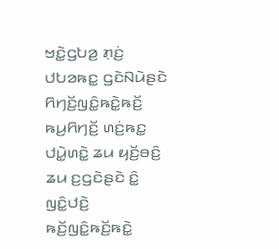ꤠꤢꤧ꤭ꤞꤝꤤ꤬ ꤊ꤫ꤢꤦ꤬ ꤓꤝꤤꤒꤢ꤭ ꤞꤢꤧꤡꤣꤧꤔꤢꤧ ꤖꤚꤢꤩ꤬ꤜꤢꤨ꤭ꤒꤢꤧ꤭ꤒꤢꤩ꤬ ꤒꤣ꤬ꤖꤚꤢꤩ꤬ ꤛꤢꤦ꤬ꤒꤢ꤭ ꤓꤣꤧ꤭ꤛꤢꤧ꤭ ꤘꤣ ꤟꤢꤩ꤬ꤋꤢꤨ꤬ ꤘꤣ ꤢ꤬ꤞꤢꤧꤔꤢꤧ ꤢꤨ꤭ ꤜꤢꤨ꤭ꤓꤢꤧ꤬ ꤒꤢꤩ꤬ꤜꤢꤨ꤭ꤒꤢꤩ꤬ꤒꤢꤧ꤭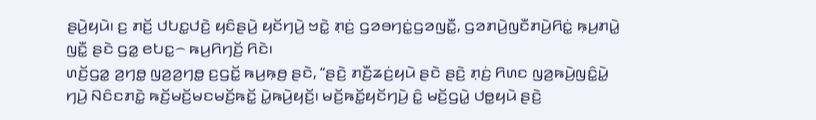ꤔꤣꤧ꤬ꤟꤣꤧ꤯ ꤢ꤬ ꤊꤢꤩ꤬ ꤓꤝꤢ꤭ꤓꤢꤧ꤬ ꤟꤢꤨꤔꤣꤧ꤬ ꤟꤢꤩꤚꤣꤧ꤬ ꤠꤢꤧ꤭ ꤊ꤫ꤢꤦ꤬ ꤞꤤꤋꤚꤢꤦ꤭ꤞꤤꤜꤢꤪ꤭, ꤞꤤꤊꤣꤧ꤬ꤜꤢꤪꤊꤣꤧ꤬ꤖꤢꤦ꤭ ꤒ꤫ꤣ꤬ꤊꤣꤧ꤭ ꤜꤢꤪ꤭ ꤔꤢꤧ ꤞꤤ꤭ ꤕꤝꤢ꤭꤮ ꤒꤣ꤬ꤖꤚꤢꤩ꤬ ꤖꤢꤧ꤯
ꤛꤢꤩ꤬ꤞꤤ꤭ ꤤ꤬ꤚꤥ꤭ ꤜꤤ꤬ꤤ꤬ꤚꤥ꤭ ꤢ꤬ꤞꤢꤩ꤭ ꤒꤣ꤬ꤒ꤫ꤥ꤬ ꤔꤢꤧ, “ꤔꤢꤧ꤬ ꤊꤢꤪ꤬ꤘꤢꤦ꤬ꤟꤣꤧ ꤔꤢꤧ ꤔꤢꤧ꤬ ꤊ꤫ꤢꤦ꤬ ꤖꤛꤢ ꤜꤤ꤬ꤒꤣꤧ꤬ꤜꤢꤨ꤭ꤣꤧ꤭ ꤚꤣꤧ꤬ ꤡꤢꤨꤢꤊꤢꤧ꤭ ꤒꤢꤩ꤬ꤗꤢꤩ꤬ꤗꤢꤗꤢꤩ꤬ꤒꤢꤩ꤭ ꤣꤧ꤭ꤒꤣꤧ꤬ꤟꤢꤩ꤬꤯ ꤗꤢꤩ꤬ꤒꤢꤩ꤭ꤟꤢꤩꤚꤣꤧ꤬ ꤢꤨ꤭ ꤗꤢꤩ꤬ꤞꤣꤧ꤭ ꤓꤥ꤭ꤟꤣꤧ ꤔꤢꤧ꤬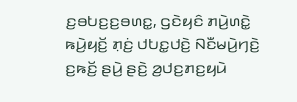ꤢ꤬ꤋꤝꤢ꤬ꤢ꤬ꤋꤛꤢ꤭, ꤞꤢꤧꤟꤢꤨ ꤊꤣꤧ꤬ꤛꤢꤧ꤭ ꤒꤣꤧ꤬ꤟꤢꤩ꤬ ꤊ꤫ꤢꤦ꤬ ꤓꤝꤢ꤭ꤓꤢꤧ꤬ ꤡꤢꤪꤗꤣꤧ꤬ꤚꤢꤧ꤬ ꤢ꤬ꤒꤢꤩ꤬ ꤔꤣꤧ꤬ ꤔꤢꤧ꤬ ꤤ꤬ꤓꤢ꤬ꤊꤢ꤬ꤟꤣꤧ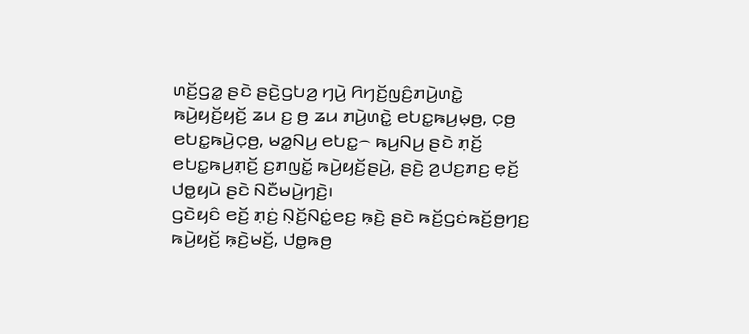ꤛꤢꤩ꤬ꤞꤤ꤭ ꤔꤢꤧ ꤔꤢꤧ꤬ꤞꤝꤤ꤬ ꤚꤣꤧ꤬ ꤖꤚꤢꤩ꤬ꤜꤢꤨ꤬ꤊꤣꤧ꤬ꤛꤢꤧ꤭ ꤒꤣꤧ꤬ꤟꤢꤩ꤬ꤟꤢꤩ꤬ ꤘꤣ ꤢ꤬ ꤥ꤬ ꤘꤣ ꤊꤣꤧ꤬ꤛꤢꤧ꤭ ꤕꤝꤢ꤭ꤒꤣ꤬ꤗ꤫ꤥ꤬, ꤍ꤫ꤥ꤬ ꤕꤝꤢ꤭ꤒꤣꤧ꤬ꤍ꤫ꤥ꤬, ꤗꤤ꤭ꤡꤣ꤬ ꤕꤝꤢ꤭꤮ ꤒꤣ꤬ꤡꤣ꤬ ꤔꤢꤧ ꤊ꤫ꤢꤩ꤬ ꤕꤝꤢ꤭ꤒꤣ꤬ꤊ꤫ꤢꤩ꤬ ꤢ꤬ꤊꤜꤢꤩ꤭ ꤒꤣꤧ꤬ꤟꤢꤩ꤬ꤔꤣꤧ꤬, ꤔꤢꤧ꤬ ꤤ꤬ꤓꤢ꤬ꤊꤢ꤬ ꤕ꤫ꤢꤩ꤬ ꤓꤥ꤭ꤟꤣꤧ ꤔꤢꤧ ꤡꤢꤪꤗꤣꤧ꤬ꤚꤢꤧ꤬꤯
ꤞꤢꤧꤟꤢꤨ ꤕꤢꤩ꤬ ꤊ꤫ꤢꤦ꤬ ꤡ꤫ꤢꤩ꤬ꤡꤢꤦ꤭ꤕꤢ꤬ ꤒ꤫ꤢꤧ꤬ ꤔꤢꤧ ꤒꤢꤩ꤬ꤞꤢꤦꤒꤢꤩ꤬ꤥ꤬ꤚꤢ꤬ ꤒꤣꤧ꤬ꤟꤢꤩ꤬ ꤒ꤫ꤢꤧ꤬ꤗꤢꤩ꤬, ꤓꤥ꤭ꤒꤥ꤬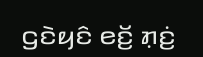ꤞꤢꤧꤟꤢꤨ ꤕꤢꤩ꤬ ꤊ꤫ꤢꤦ꤬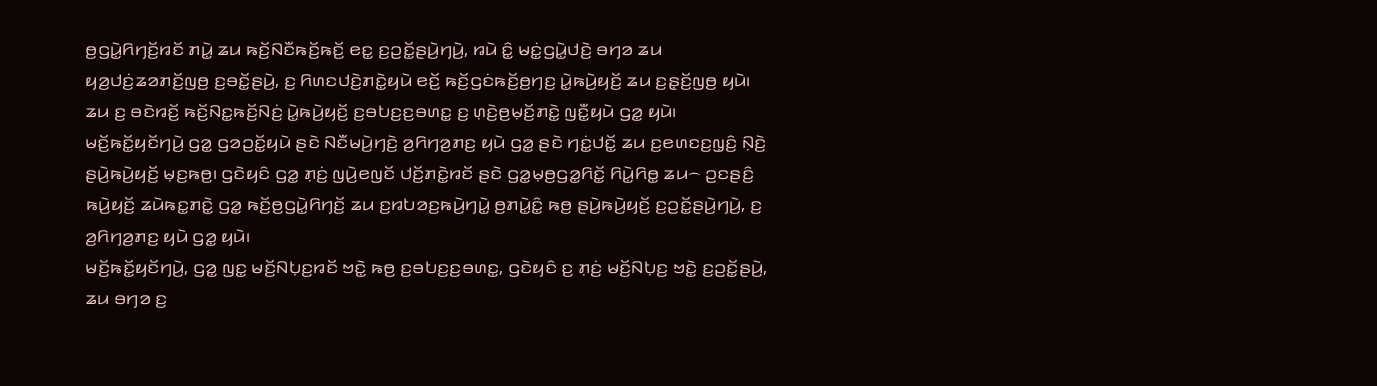ꤥ꤬ꤞꤣꤧ꤭ꤖꤚꤢꤩ꤬ꤙꤢꤩ ꤊꤣꤧ꤭ ꤘꤣ ꤒꤢꤩ꤬ꤡꤢꤪꤒꤢꤩ꤬ꤒꤢꤩ꤬ ꤕꤢ꤭ ꤢ꤬ꤑꤢꤩ꤭ꤔꤣꤧ꤬ꤚꤣꤧ꤬, ꤙꤣꤧ ꤢꤨ꤭ ꤗꤢꤦ꤭ꤞꤣꤧ꤭ꤓꤢꤧ꤬ ꤋꤚꤤ ꤘꤣ ꤟꤤ꤬ꤓꤢꤦ꤬ꤘꤤꤊꤢꤩ꤬ꤜꤥ꤬ ꤢ꤬ꤋꤢꤩ꤭ꤔꤣꤧ꤬, ꤢ꤬ ꤖꤛꤢꤓꤢꤧ꤬ꤊꤢꤧ꤭ꤟꤣꤧ ꤕꤢꤩ꤬ ꤒꤢꤩ꤬ꤞꤢꤦꤒꤢꤩ꤬ꤥ꤬ꤚꤢ꤬ ꤣꤧ꤭ꤒꤣꤧ꤬ꤟꤢꤩ꤬ ꤘꤣ ꤢ꤬ꤔ꤫ꤢꤩ꤬ꤜꤥ꤬ ꤟꤣꤧ꤯ ꤘꤣ ꤢ꤬ ꤋꤢꤧꤙꤢꤩ꤬ ꤒꤢꤩ꤬ꤡꤢ꤭ꤒꤢꤩ꤬ꤡꤢꤦ꤬ ꤣꤧ꤭ꤒꤣꤧ꤬ꤟꤢꤩ꤬ ꤢ꤬ꤋꤝꤢ꤬ꤢ꤬ꤋꤛꤢ꤭ ꤢ꤬ ꤛ꤫ꤢꤧ꤬ꤥ꤬ꤗ꤫ꤢꤩ꤬ꤊꤢꤧ꤭ ꤜꤢꤪ꤭ꤟꤣꤧ ꤞꤤ꤭ ꤟꤣꤧ꤯
ꤗꤢꤩ꤬ꤒꤢꤩ꤭ꤟꤢꤩꤚꤣꤧ꤬ ꤞꤤ꤭ ꤞꤤꤑꤢꤩ꤭ꤟꤣꤧ ꤔꤢꤧ ꤡꤢꤪꤗꤣꤧ꤬ꤚꤢꤧ꤬ ꤤ꤬ꤖꤚꤤ꤬ꤊꤢ꤬ ꤟꤣꤧ ꤞꤤ꤭ ꤔꤢꤧ ꤚꤢꤦ꤭ꤓꤢꤩ꤭ ꤘꤣ ꤢ꤬ꤕꤛꤢꤢ꤬ꤜ꤫ꤢꤨ꤬ ꤡ꤫ꤢꤧ꤬ ꤔꤣꤧ꤬ꤒꤣꤧ꤬ꤟꤢꤩ꤬ ꤗ꤫ꤢ꤬ꤒꤥ꤬꤯ ꤞꤢꤧꤟꤢꤨ ꤞꤤ꤭ ꤊ꤫ꤢꤦ꤬ ꤜꤣꤧ꤬ꤕꤜꤢꤩ ꤓꤢꤩ꤬ꤊꤢꤧ꤭ꤙꤢꤩ ꤔꤢꤧ ꤞꤤ꤭ꤗ꤫ꤥ꤬ꤞꤤ꤭ꤖꤢꤩ꤭ ꤖꤣꤧ꤭ꤖꤥ꤭ ꤘꤣ꤮ ꤑꤢꤔꤢꤨ꤬ ꤒꤣꤧ꤬ꤟꤢꤩ꤬ ꤘꤣꤧꤒꤢ꤭ꤊꤢꤧ꤭ ꤞꤤ꤭ ꤒꤢꤩ꤬ꤥ꤬ꤞꤣꤧ꤭ꤖꤚꤢꤩ꤬ ꤘꤣ ꤢ꤬ꤙꤝꤤꤢ꤬ꤒꤣꤧ꤬ꤚꤣꤧ꤭ ꤥ꤬ꤊꤣꤧ꤭ꤢꤨ꤭ ꤒꤥ꤬ ꤔꤣꤧ꤬ꤒꤣꤧ꤬ꤟꤢꤩ꤬ ꤢ꤬ꤑꤢꤩ꤭ꤔꤣꤧ꤬ꤚꤣꤧ꤬, ꤢ꤬ ꤤ꤬ꤖꤚꤤ꤬ꤊꤢ꤬ ꤟꤣꤧ ꤞꤤ꤭ ꤟꤣꤧ꤯
ꤗꤢꤩ꤬ꤒꤢꤩ꤭ꤟꤢꤩꤚꤣꤧ꤬, ꤞꤤ꤭ ꤜꤢ꤭ ꤗꤢꤩ꤬ꤡꤝ꤫ꤢ꤬ꤙꤢꤩ ꤠꤢꤧ꤭ ꤒꤥ꤬ ꤢ꤬ꤋꤝꤢ꤬ꤢ꤬ꤋꤛꤢ꤭, ꤞꤢꤧꤟꤢꤨ ꤢ꤬ ꤊ꤫ꤢꤦ꤬ ꤗꤢꤩ꤬ꤡꤝ꤫ꤢ꤬ ꤠꤢꤧ꤭ ꤢ꤬ꤑꤢꤩ꤭ꤔꤣꤧ꤬, ꤘꤣ ꤋꤚꤤ ꤢ꤬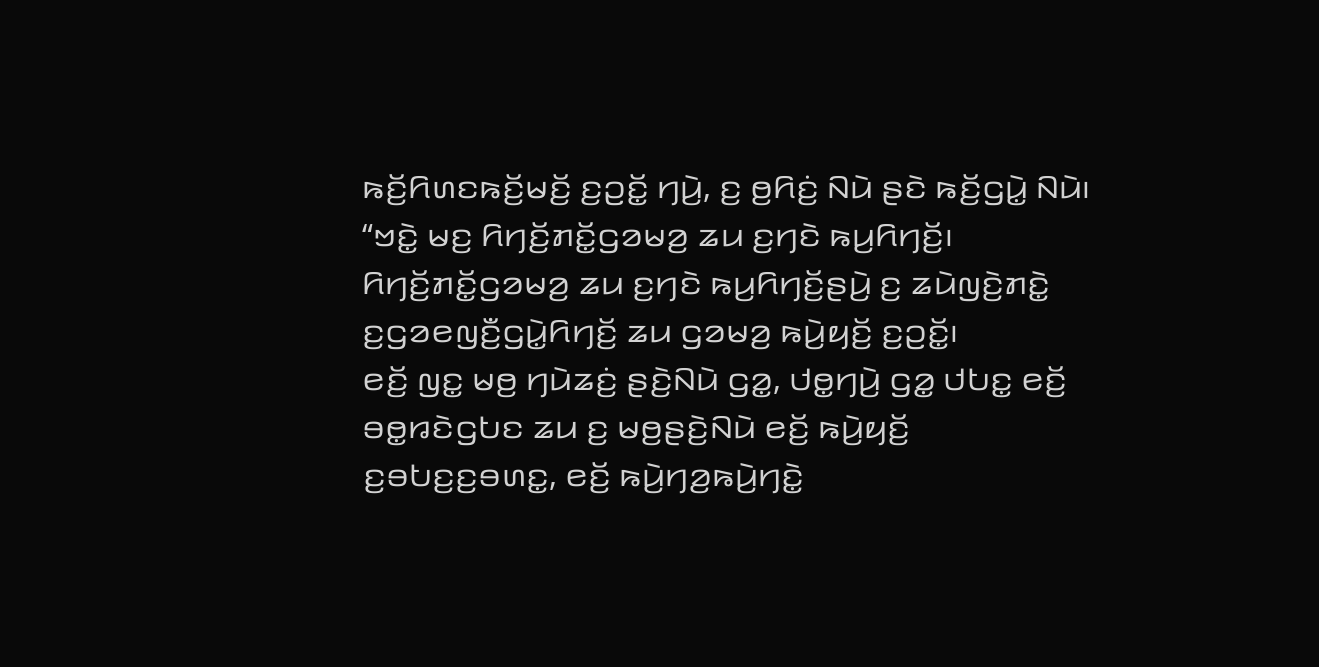ꤒꤢꤩ꤬ꤖꤛꤢꤒꤢꤩ꤬ꤗꤢꤩ꤬ ꤢ꤬ꤑꤢꤩ꤭ ꤚꤣꤧ꤬, ꤢ꤬ ꤥ꤬ꤖꤢꤦ꤬ ꤡꤣꤧ ꤔꤢꤧ ꤒꤢꤩ꤬ꤞꤣꤧ꤭ ꤡꤣꤧ꤯
“ꤠꤢꤧ꤭ ꤗꤢ꤬ ꤖꤚꤢꤩ꤬ꤊꤢꤩ꤭ꤞꤤꤗꤤ꤬ ꤘꤣ ꤢ꤬ꤚꤢꤧ ꤒꤣ꤬ꤖꤚꤢꤩ꤬꤯ ꤖꤚꤢꤩ꤬ꤊꤢꤩ꤭ꤞꤤꤗꤤ꤬ ꤘꤣ ꤢ꤬ꤚꤢꤧ ꤒꤣ꤬ꤖꤚꤢꤩ꤬ꤔꤣꤧ꤬ ꤢ꤬ ꤘꤣꤧꤜꤢꤧ꤬ꤊꤢꤧ꤭ ꤢ꤬ꤞꤤꤕꤜꤢꤪ꤬ꤞꤣꤧ꤭ꤖꤚꤢꤩ꤬ ꤘꤣ ꤞꤤꤗꤤ꤬ ꤒꤣꤧ꤬ꤟꤢꤩ꤬ ꤢ꤬ꤑꤢꤩ꤭꤯
ꤕꤢꤩ꤬ ꤜꤢ꤭ ꤗꤥ꤬ ꤚꤣꤧꤘꤢꤦ꤬ ꤔꤢꤧ꤬ꤡꤣꤧ ꤞꤤ꤭, ꤓꤥ꤭ꤚꤣꤧ꤬ ꤞꤤ꤭ ꤓꤝꤢ꤭ ꤕꤢꤩ꤬ ꤋꤥ꤭ꤙꤢꤧꤞꤝꤢ ꤘꤣ ꤢ꤬ ꤗꤥ꤬ꤔꤢꤧ꤬ꤡꤣꤧ ꤕꤢꤩ꤬ ꤒꤣꤧ꤬ꤟꤢꤩ꤬ ꤢ꤬ꤋꤝꤢ꤬ꤢ꤬ꤋꤛꤢ꤭, ꤕꤢꤩ꤬ ꤒꤣꤧ꤬ꤚꤤ꤬ꤒꤣꤧ꤬ꤚꤢꤧ꤭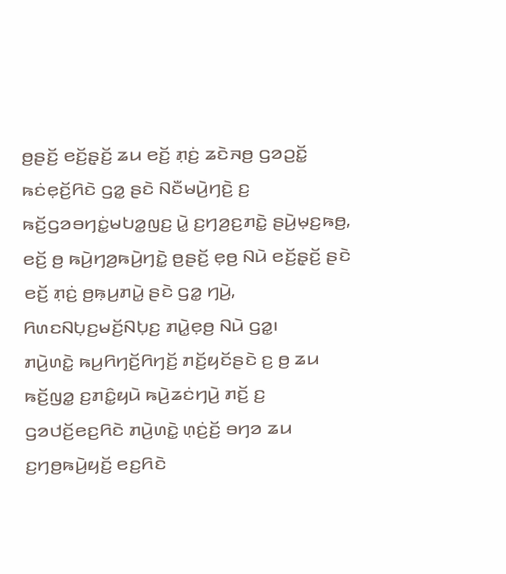ꤥ꤬ꤔꤢꤩ꤬ ꤕꤢꤩ꤬ꤔ꤫ꤢꤩ꤬ ꤘꤣ ꤕꤢꤩ꤬ ꤊ꤫ꤢꤦ꤬ ꤘꤢꤧꤏꤥ꤬ ꤞꤤꤑꤢꤩ꤭ ꤒꤢꤦꤕ꤫ꤢꤩ꤬ꤖꤢꤧ ꤞꤤ꤭ ꤔꤢꤧ ꤡꤢꤪꤗꤣꤧ꤬ꤚꤢꤧ꤬ ꤢ꤬ ꤒꤢꤩ꤬ꤞꤤꤋꤚꤢꤦ꤭ꤗꤝꤤ꤭ꤜꤢ꤬ ꤣꤧ꤭ ꤢ꤬ꤚꤤ꤬ꤢ꤬ꤊꤢꤧ꤭ ꤔꤣꤧ꤬ꤗ꤫ꤢ꤬ꤒꤥ꤬, ꤕꤢꤩ꤬ ꤥ꤬ ꤒꤣꤧ꤬ꤚꤤ꤬ꤒꤣꤧ꤬ꤚꤢꤧ꤭ ꤥ꤬ꤔꤢꤩ꤬ ꤕ꤫ꤥ꤬ ꤡꤣꤧ ꤕꤢꤩ꤬ꤔ꤫ꤢꤩ꤬ ꤔꤢꤧ ꤕꤢꤩ꤬ ꤊ꤫ꤢꤦ꤬ ꤥ꤬ꤒ꤫ꤣ꤬ꤊꤣꤧ꤭ ꤔꤢꤧ ꤞꤤ꤭ ꤚꤣꤧ꤬, ꤖꤛꤢꤡꤝ꤫ꤢ꤬ꤗꤢꤩ꤬ꤡꤝ꤫ꤢ꤬ ꤊꤣꤧ꤭ꤕ꤫ꤥ꤬ ꤡꤣꤧ ꤞꤤ꤭꤯
ꤊꤣꤧ꤬ꤛꤢꤧ꤭ ꤒꤣ꤬ꤖꤚꤢꤩ꤬ꤖꤚꤢꤩ꤬ ꤊꤢꤩ꤬ꤟꤢꤩꤔꤢꤧ ꤢ꤬ ꤥ꤬ ꤘꤣ ꤒꤢꤩ꤬ꤜꤤ꤭ ꤢ꤬ꤊꤢꤨ꤭ꤟꤣꤧ ꤒꤣꤧ꤬ꤘꤢꤦꤚꤣꤧ꤬ ꤊꤢꤩ꤬ ꤢ꤬ ꤞꤤꤓꤢꤩ꤬ꤕꤢ꤬ꤖꤢꤧ ꤊꤣꤧ꤬ꤛꤢꤧ꤭ ꤛ꤫ꤢꤦ꤬ꤢꤩ꤬ ꤋꤚꤤ ꤘꤣ ꤢ꤬ꤚꤥ꤬ꤒꤣꤧ꤬ꤟꤢꤩ꤬ ꤕꤢ꤬ꤖꤢꤧ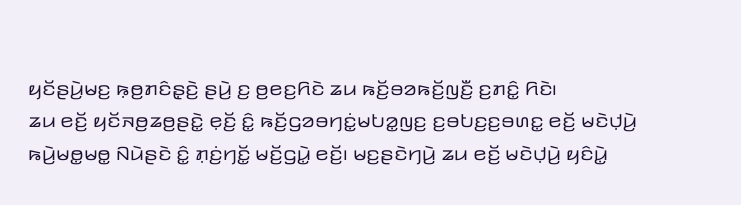ꤟꤢꤩꤔꤣꤧ꤬ꤗꤢ꤬ ꤒ꤫ꤥ꤬ꤊꤢꤨꤔ꤫ꤢꤧ꤬ ꤔꤣꤧ꤬ ꤢ꤬ ꤥ꤬ꤕꤢ꤬ꤖꤢꤧ ꤘꤣ ꤒꤢꤩ꤬ꤋꤤꤒꤢꤩ꤬ꤜꤢꤪ꤬ ꤢ꤬ꤊꤢꤨ꤭ ꤖꤢꤧ꤯
ꤘꤣ ꤕꤢꤩ꤬ ꤟꤢꤩꤏꤥ꤬ꤘꤥ꤬ꤔꤢꤧ꤭ ꤕ꤫ꤢꤩ꤬ ꤢꤨ꤭ ꤒꤢꤩ꤬ꤞꤤꤋꤚꤢꤦ꤭ꤗꤝꤤ꤭ꤜꤢ꤬ ꤢ꤬ꤋꤝꤢ꤬ꤢ꤬ꤋꤛꤢ꤭ ꤕꤢꤩ꤬ ꤗꤢꤧꤓ꤫ꤣꤧ꤬ ꤒꤣꤧ꤬ꤗꤥ꤭ꤗꤥ꤭ ꤡꤣꤧꤔꤢꤧ ꤢꤨ꤭ ꤊ꤫ꤢꤦ꤬ꤚꤢꤩ꤭ ꤗꤢꤩ꤬ꤞꤣꤧ꤭ ꤕꤢꤩ꤬꤯ ꤗꤢ꤬ꤔꤢꤧꤚꤣꤧ꤬ ꤘꤣ ꤕꤢꤩ꤬ ꤗꤢꤧꤓ꤫ꤣꤧ꤬ ꤟꤢꤨꤣꤧ꤭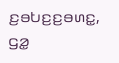ꤢ꤬ꤋꤝꤢ꤬ꤢ꤬ꤋꤛꤢ꤭, ꤞꤤ꤭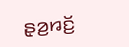ꤔ꤫ꤤ꤬ꤙꤢꤩ꤬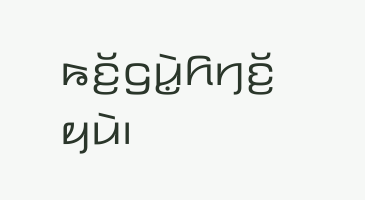ꤒꤢꤩ꤬ꤞꤣꤧ꤭ꤖꤚꤢꤩ꤬ ꤟꤣꤧ꤯